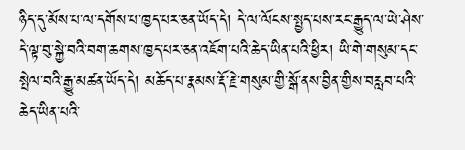ཉིད་དུ་མོས་པ་ལ་དགོས་པ་ཁྱད་པར་ཅན་ཡོད་དེ། དེ་ལ་ལོངས་སྤྱད་པས་རང་རྒྱུད་ལ་ཡེ་ཤེས་དེ་ལྟ་བུ་སྐྱེ་བའི་བག་ཆགས་ཁྱད་པར་ཅན་འཇོག་པའི་ཆེད་ཡིན་པའི་ཕྱིར། ཡི་གེ་གསུམ་དང་སྤེལ་བའི་རྒྱུ་མཚན་ཡོད་དེ། མཆོད་པ་རྣམས་རྡོ་རྗེ་གསུམ་གྱི་སྒོ་ནས་བྱིན་གྱིས་བརླབ་པའི་ཆེད་ཡིན་པའི་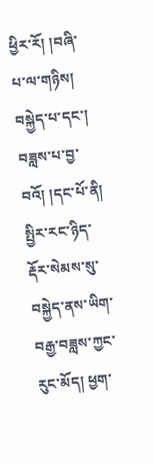ཕྱིར་རོ། །བཞི་པ་ལ་གཉིས། བསྐྱེད་པ་དང་། བཟླས་པ་བྱ་བའོ། །དང་པོ་ནི། སྤྱིར་རང་ཉིད་རྡོར་སེམས་སུ་བསྐྱེད་ནས་ཡིག་བརྒྱ་བཟླས་ཀྱང་རུང་མོད། ཕྱག་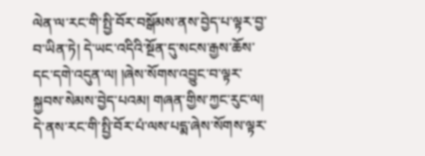ལེན་ལ་རང་གི་སྤྱི་བོར་བསྒོམས་ནས་བྱེད་པ་ལྟར་བྱ་བ་ཡིན་ཏེ། དེ་ཡང་འདིའི་སྔོན་དུ་སངས་རྒྱས་ཆོས་དང་དགེ་འདུན་ལ། །ཞེས་སོགས་འབྱུང་བ་ལྟར་སྐྱབས་སེམས་བྱེད་པའམ། གཞན་གྱིས་ཀྱང་རུང་ལ། དེ་ནས་རང་གི་སྤྱི་བོར་པཾ་ལས་པདྨ་ཞེས་སོགས་ལྟར་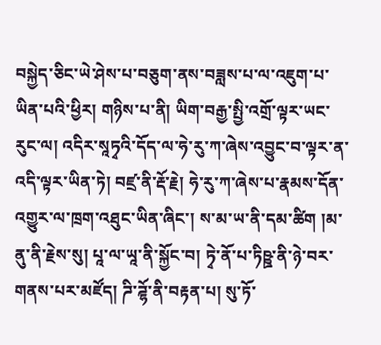བསྐྱེད་ཅིང་ཡེ་ཤེས་པ་བཅུག་ནས་བཟླས་པ་ལ་འཇུག་པ་ཡིན་པའི་ཕྱིར། གཉིས་པ་ནི། ཡིག་བརྒྱ་སྤྱི་འགྲོ་ལྟར་ཡང་རུང་ལ། འདིར་སཱཏྭའི་དོད་ལ་ཧེ་རུ་ཀ་ཞེས་འབྱུང་བ་ལྟར་ན་འདི་ལྟར་ཡིན་ཏེ། བཛྲ་ནི་རྡོ་རྗེ། ཧེ་རུ་ཀ་ཞེས་པ་རྣམས་དོན་འགྱུར་ལ་ཁྲག་འཐུང་ཡིན་ཞིང་། ས་མ་ཡ་ནི་དམ་ཚིག །མ་ནུ་ནི་རྗེས་སུ། པཱ་ལ་ཡཱ་ནི་སྐྱོང་བ། ཏྭེ་ནོ་པ་ཏིཥྛ་ནི་ཉེ་བར་གནས་པར་མཛོད། ཌི་ཌྷོ་ནི་བརྟན་པ། སུ་ཏོ་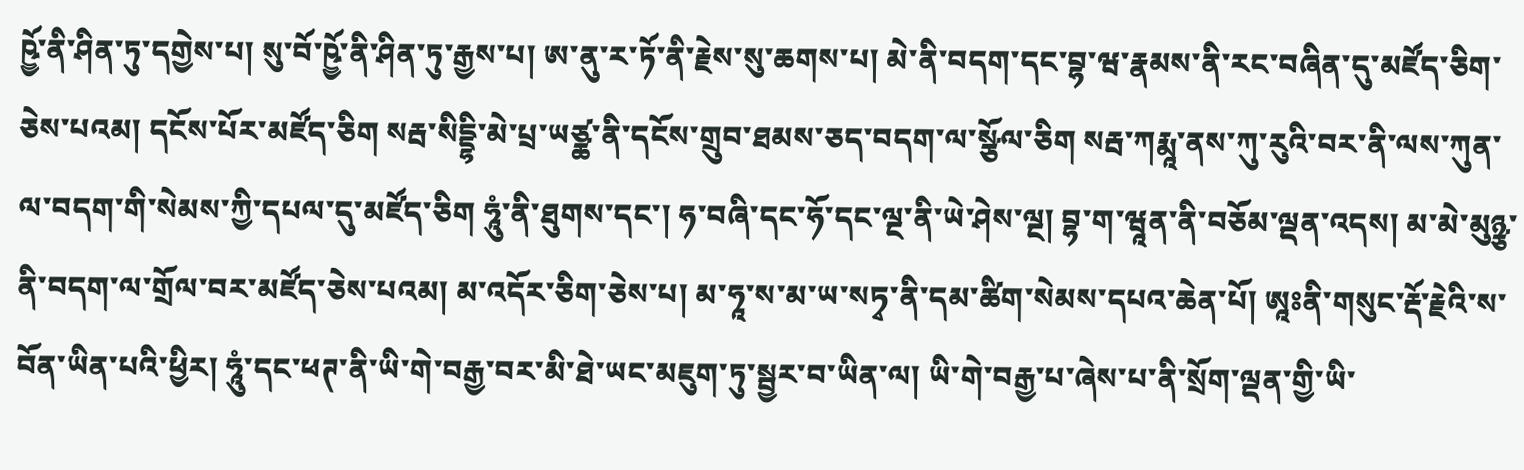ཥྱོ་ནི་ཤིན་ཏུ་དགྱེས་པ། སུ་བོ་ཥྱོ་ནི་ཤིན་ཏུ་རྒྱས་པ། ཨ་ནུ་ར་ཏོ་ནི་རྗེས་སུ་ཆགས་པ། མེ་ནི་བདག་དང་བྷ་ཝ་རྣམས་ནི་རང་བཞིན་དུ་མཛོད་ཅིག་ཅེས་པའམ། དངོས་པོར་མཛོད་ཅིག སརྦ་སིདྡྷི་མེ་པྲ་ཡཙྪ་ནི་དངོས་གྲུབ་ཐམས་ཅད་བདག་ལ་སྩོལ་ཅིག སརྦ་ཀརྨཱ་ནས་ཀུ་རུའི་བར་ནི་ལས་ཀུན་ལ་བདག་གི་སེམས་ཀྱི་དཔལ་དུ་མཛོད་ཅིག ཧཱུཾ་ནི་ཐུགས་དང་། ཧ་བཞི་དང་ཧོ་དང་ལྔ་ནི་ཡེ་ཤེས་ལྔ། བྷ་ག་ཝཱན་ནི་བཅོམ་ལྡན་འདས། མ་མེ་མུཉྩ་ནི་བདག་ལ་གྲོལ་བར་མཛོད་ཅེས་པའམ། མ་འདོར་ཅིག་ཅེས་པ། མ་ཧཱ་ས་མ་ཡ་སཏྭ་ནི་དམ་ཚིག་སེམས་དཔའ་ཆེན་པོ། ཨཱཿནི་གསུང་རྡོ་རྗེའི་ས་བོན་ཡིན་པའི་ཕྱིར། ཧཱུཾ་དང་ཕཊ་ནི་ཡི་གེ་བརྒྱ་བར་མི་ཐེ་ཡང་མཇུག་ཏུ་སྦྱར་བ་ཡིན་ལ། ཡི་གེ་བརྒྱ་པ་ཞེས་པ་ནི་སྲོག་ལྡན་གྱི་ཡི་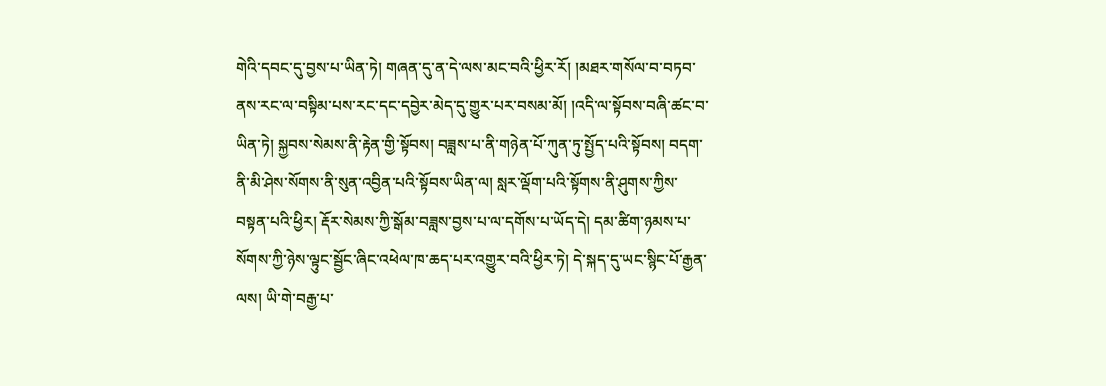གེའི་དབང་དུ་བྱས་པ་ཡིན་ཏེ། གཞན་དུ་ན་དེ་ལས་མང་བའི་ཕྱིར་རོ། །མཐར་གསོལ་བ་བཏབ་ནས་རང་ལ་བསྟིམ་པས་རང་དང་དབྱེར་མེད་དུ་གྱུར་པར་བསམ་མོ། །འདི་ལ་སྟོབས་བཞི་ཚང་བ་ཡིན་ཏེ། སྐྱབས་སེམས་ནི་རྟེན་གྱི་སྟོབས། བཟླས་པ་ནི་གཉེན་པོ་ཀུན་ཏུ་སྤྱོད་པའི་སྟོབས། བདག་ནི་མི་ཤེས་སོགས་ནི་སུན་འབྱིན་པའི་སྟོབས་ཡིན་ལ། སླར་ལྡོག་པའི་སྟོགས་ནི་ཤུགས་ཀྱིས་བསྟན་པའི་ཕྱིར། རྡོར་སེམས་ཀྱི་སྒོམ་བཟླས་བྱས་པ་ལ་དགོས་པ་ཡོད་དེ། དམ་ཚིག་ཉམས་པ་སོགས་ཀྱི་ཉེས་ལྟུང་སྦྱོང་ཞིང་འཕེལ་ཁ་ཆད་པར་འགྱུར་བའི་ཕྱིར་ཏེ། དེ་སྐད་དུ་ཡང་སྙིང་པོ་རྒྱན་ལས། ཡི་གེ་བརྒྱ་པ་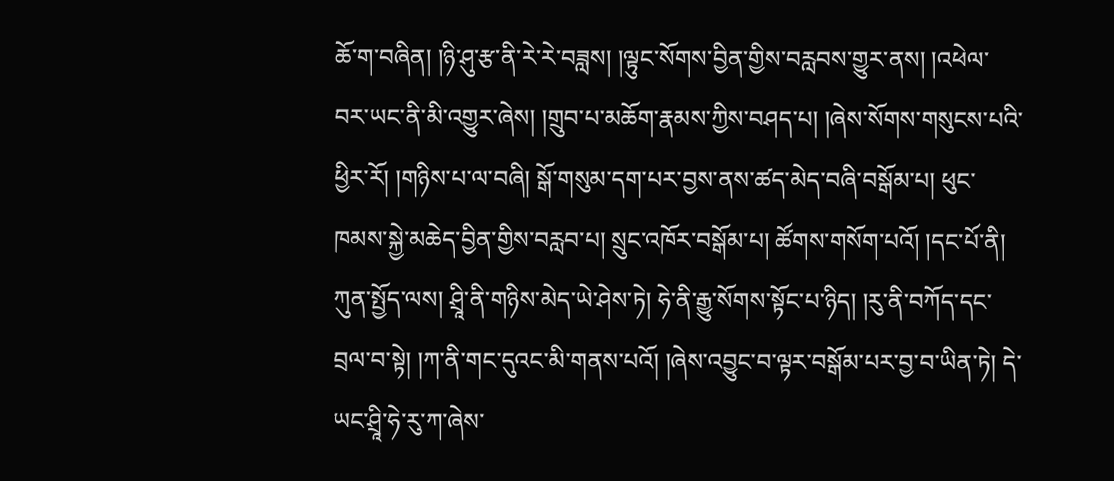ཆོ་ག་བཞིན། །ཉི་ཤུ་རྩ་ནི་རེ་རེ་བཟླས། །ལྟུང་སོགས་བྱིན་གྱིས་བརླབས་གྱུར་ནས། །འཕེལ་བར་ཡང་ནི་མི་འགྱུར་ཞེས། །གྲུབ་པ་མཆོག་རྣམས་ཀྱིས་བཤད་པ། །ཞེས་སོགས་གསུངས་པའི་ཕྱིར་རོ། །གཉིས་པ་ལ་བཞི། སྒོ་གསུམ་དག་པར་བྱས་ནས་ཚད་མེད་བཞི་བསྒོམ་པ། ཕུང་ཁམས་སྐྱེ་མཆེད་བྱིན་གྱིས་བརླབ་པ། སྲུང་འཁོར་བསྒོམ་པ། ཚོགས་གསོག་པའོ། །དང་པོ་ནི། ཀུན་སྤྱོད་ལས། ཤྲཱི་ནི་གཉིས་མེད་ཡེ་ཤེས་ཏེ། ཧེ་ནི་རྒྱུ་སོགས་སྟོང་པ་ཉིད། །རུ་ནི་བཀོད་དང་བྲལ་བ་སྟེ། །ཀ་ནི་གང་དུའང་མི་གནས་པའོ། །ཞེས་འབྱུང་བ་ལྟར་བསྒོམ་པར་བྱ་བ་ཡིན་ཏེ། དེ་ཡང་ཤྲཱི་ཧེ་རུ་ཀ་ཞེས་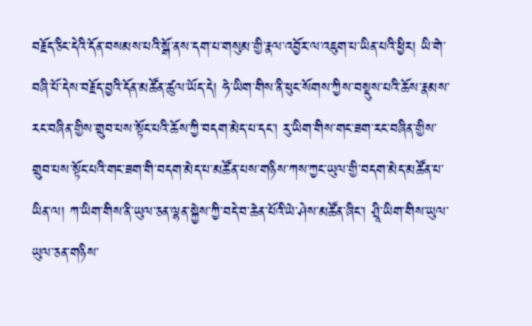བརྗོད་ཅིང་དེའི་དོན་བསམས་པའི་སྒོ་ནས་དག་པ་གསུམ་གྱི་རྣལ་འབྱོར་ལ་འཇུག་པ་ཡིན་པའི་ཕྱིར། ཡི་གེ་བཞི་པོ་དེས་བརྗོད་བྱའི་དོན་མཚོན་ཚུལ་ཡོད་དེ། ཧེ་ཡིག་གིས་ནི་ཕུང་སོགས་ཀྱིས་བསྡུས་པའི་ཆོས་རྣམས་རང་བཞིན་གྱིས་གྲུབ་པས་སྟོང་པའི་ཆོས་ཀྱི་བདག་མེད་པ་དང་། རུ་ཡིག་གིས་གང་ཟག་རང་བཞིན་གྱིས་གྲུབ་པས་སྟོང་པའི་གང་ཟག་གི་བདག་མེད་པ་མཚོན་པས་གཉིས་ཀས་ཀྱང་ཡུལ་གྱི་བདག་མེད་མཚོན་པ་ཡིན་ལ། ཀ་ཡིག་གིས་ནི་ཡུལ་ཅན་ལྷན་སྐྱེས་ཀྱི་བདེ་བ་ཆེན་པོའི་ཡེ་ཤེས་མཚོན་ཞིང་། ཤྲཱི་ཡིག་གིས་ཡུལ་ཡུལ་ཅན་གཉིས་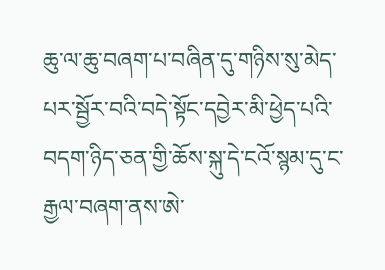ཆུ་ལ་ཆུ་བཞག་པ་བཞིན་དུ་གཉིས་སུ་མེད་པར་སྦྱོར་བའི་བདེ་སྟོང་དབྱེར་མི་ཕྱེད་པའི་བདག་ཉིད་ཅན་གྱི་ཆོས་སྐུ་དེ་ངའོ་སྙམ་དུ་ང་རྒྱལ་བཞག་ནས་ཨེ་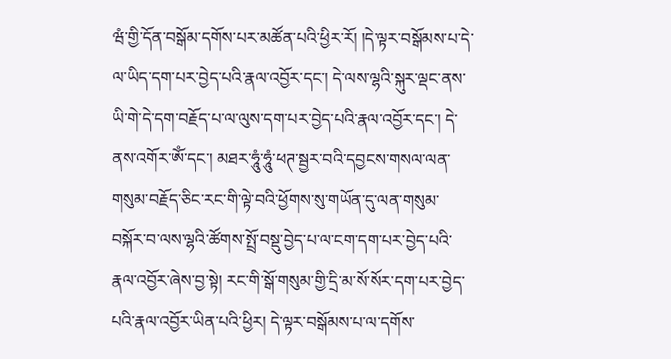ཝཾ་གྱི་དོན་བསྒོམ་དགོས་པར་མཚོན་པའི་ཕྱིར་རོ། །དེ་ལྟར་བསྒོམས་པ་དེ་ལ་ཡིད་དག་པར་བྱེད་པའི་རྣལ་འབྱོར་དང་། དེ་ལས་ལྷའི་སྐུར་ལྡང་ནས་ཡི་གེ་དེ་དག་བརྗོད་པ་ལ་ལུས་དག་པར་བྱེད་པའི་རྣལ་འབྱོར་དང་། དེ་ནས་འགོར་ༀ་དང་། མཐར་ཧཱུཾ་ཧཱུཾ་ཕཊ་སྦྱར་བའི་དབྱངས་གསལ་ལན་གསུམ་བརྗོད་ཅིང་རང་གི་ལྟེ་བའི་ཕྱོགས་སུ་གཡོན་དུ་ལན་གསུམ་བསྐོར་བ་ལས་ལྷའི་ཚོགས་སྤྲོ་བསྡུ་བྱེད་པ་ལ་ངག་དག་པར་བྱེད་པའི་རྣལ་འབྱོར་ཞེས་བྱ་སྟེ། རང་གི་སྒོ་གསུམ་གྱི་དྲི་མ་སོ་སོར་དག་པར་བྱེད་པའི་རྣལ་འབྱོར་ཡིན་པའི་ཕྱིར། དེ་ལྟར་བསྒོམས་པ་ལ་དགོས་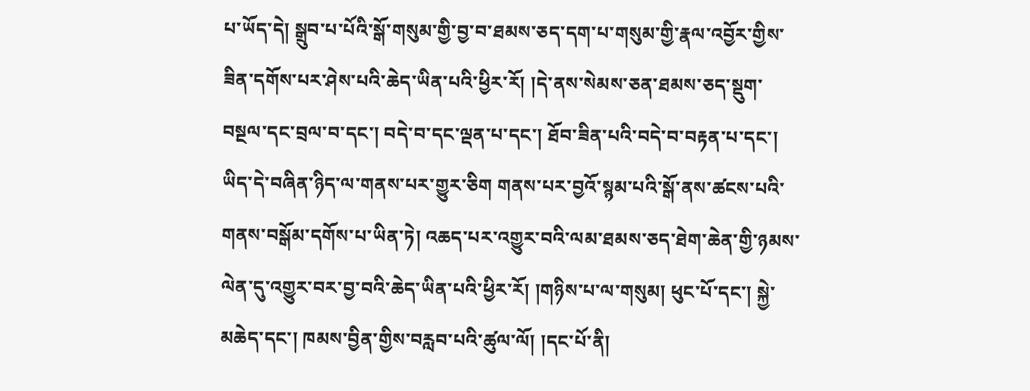པ་ཡོད་དེ། སྒྲུབ་པ་པོའི་སྒོ་གསུམ་གྱི་བྱ་བ་ཐམས་ཅད་དག་པ་གསུམ་གྱི་རྣལ་འབྱོར་གྱིས་ཟིན་དགོས་པར་ཤེས་པའི་ཆེད་ཡིན་པའི་ཕྱིར་རོ། །དེ་ནས་སེམས་ཅན་ཐམས་ཅད་སྡུག་བསྔལ་དང་བྲལ་བ་དང་། བདེ་བ་དང་ལྡན་པ་དང་། ཐོབ་ཟིན་པའི་བདེ་བ་བརྟན་པ་དང་། ཡིད་དེ་བཞིན་ཉིད་ལ་གནས་པར་གྱུར་ཅིག གནས་པར་བྱའོ་སྙམ་པའི་སྒོ་ནས་ཚངས་པའི་གནས་བསྒོམ་དགོས་པ་ཡིན་ཏེ། འཆད་པར་འགྱུར་བའི་ལམ་ཐམས་ཅད་ཐེག་ཆེན་གྱི་ཉམས་ལེན་དུ་འགྱུར་བར་བྱ་བའི་ཆེད་ཡིན་པའི་ཕྱིར་རོ། །གཉིས་པ་ལ་གསུམ། ཕུང་པོ་དང་། སྐྱེ་མཆེད་དང་། ཁམས་བྱིན་གྱིས་བརླབ་པའི་ཚུལ་ལོ། །དང་པོ་ནི།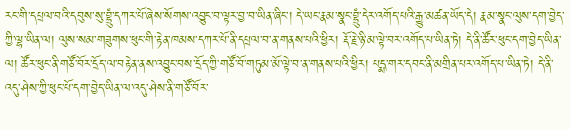རང་གི་དཔྲལ་བའི་དབུས་སུ་བྷྲུཾ་དཀར་པོ་ཞེས་སོགས་འབྱུང་བ་ལྟར་བྱ་བ་ཡིན་ཞིང་། དེ་ཡང་རྣམ་སྣང་བྷྲུཾ་དེར་འགོད་པའི་རྒྱུ་མཚན་ཡོད་དེ། རྣམ་སྣང་ལུས་དག་བྱེད་ཀྱི་ལྷ་ཡིན་ལ། ལུས་སམ་གཟུགས་ཕུང་གི་རྟེན་ཁམས་དཀར་པོ་ནི་དཔྲལ་བ་ན་གནས་པའི་ཕྱིར། རྡོ་རྗེ་ཉི་མ་ལྟེ་བར་འགོད་པ་ཡིན་ཏེ། དེ་ནི་ཚོར་ཕུང་དག་བྱེད་ཡིན་ལ། ཚོར་ཕུང་ནི་གཙོ་བོར་དྲོད་ལ་བརྟེན་ནས་འབྱུང་བས་དྲོད་ཀྱི་གཙོ་བོ་གཏུམ་མོ་ལྟེ་བ་ན་གནས་པའི་ཕྱིར། པདྨ་གར་དབང་ནི་མགྲིན་པར་འགོད་པ་ཡིན་ཏེ། དེ་ནི་འདུ་ཤེས་ཀྱི་ཕུང་པོ་དག་བྱེད་ཡིན་ལ་འདུ་ཤེས་ནི་གཙོ་བོར་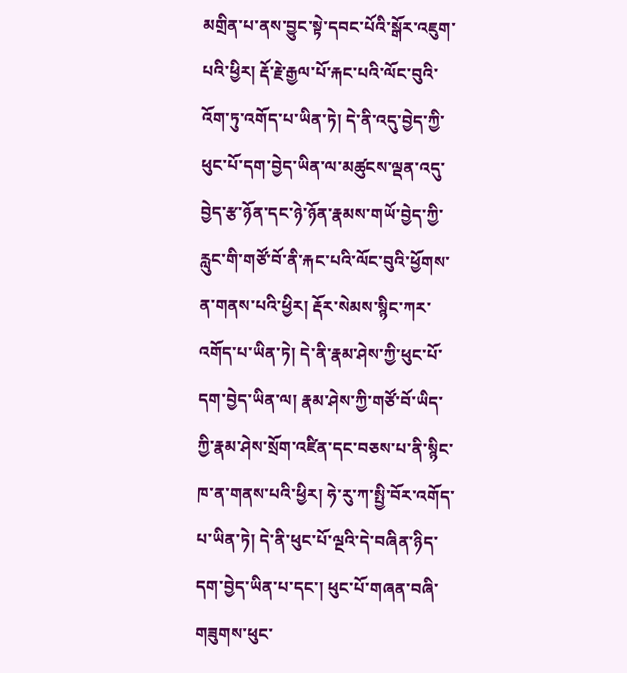མགྲིན་པ་ནས་བྱུང་སྟེ་དབང་པོའི་སྒོར་འཇུག་པའི་ཕྱིར། རྡོ་རྗེ་རྒྱལ་པོ་རྐང་པའི་ལོང་བུའི་འོག་ཏུ་འགོད་པ་ཡིན་ཏེ། དེ་ནི་འདུ་བྱེད་ཀྱི་ཕུང་པོ་དག་བྱེད་ཡིན་ལ་མཚུངས་ལྡན་འདུ་བྱེད་རྩ་ཉོན་དང་ཉེ་ཉོན་རྣམས་གཡོ་བྱེད་ཀྱི་རླུང་གི་གཙོ་བོ་ནི་རྐང་པའི་ལོང་བུའི་ཕྱོགས་ན་གནས་པའི་ཕྱིར། རྡོར་སེམས་སྙིང་ཀར་འགོད་པ་ཡིན་ཏེ། དེ་ནི་རྣམ་ཤེས་ཀྱི་ཕུང་པོ་དག་བྱེད་ཡིན་ལ། རྣམ་ཤེས་ཀྱི་གཙོ་བོ་ཡིད་ཀྱི་རྣམ་ཤེས་སྲོག་འཛིན་དང་བཅས་པ་ནི་སྙིང་ཁ་ན་གནས་པའི་ཕྱིར། ཧེ་རུ་ཀ་སྤྱི་བོར་འགོད་པ་ཡིན་ཏེ། དེ་ནི་ཕུང་པོ་ལྔའི་དེ་བཞིན་ཉིད་དག་བྱེད་ཡིན་པ་དང་། ཕུང་པོ་གཞན་བཞི་གཟུགས་ཕུང་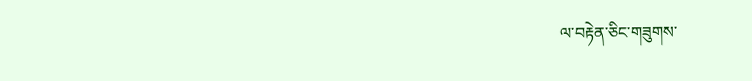ལ་བརྟེན་ཅིང་གཟུགས་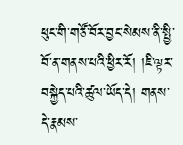ཕུང་གི་གཙོ་བོར་བྱང་སེམས་ནི་སྤྱི་བོ་ན་གནས་པའི་ཕྱིར་རོ། །ཇི་ལྟར་བསྐྱེད་པའི་ཚུལ་ཡོད་དེ། གནས་དེ་རྣམས་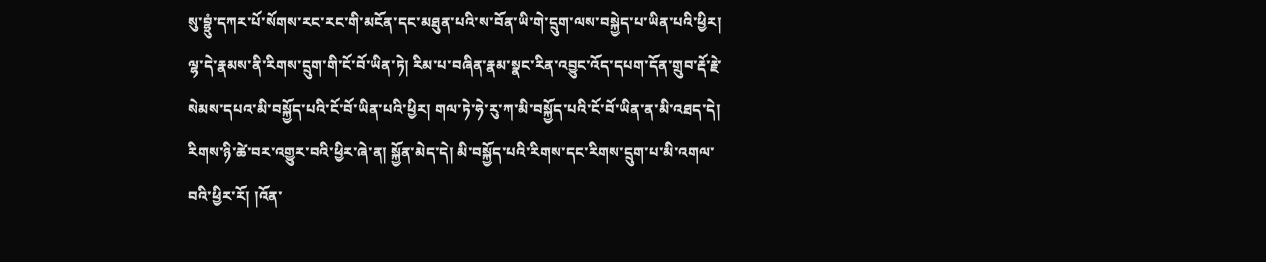སུ་བྷྲུཾ་དཀར་པོ་སོགས་རང་རང་གི་མངོན་དང་མཐུན་པའི་ས་བོན་ཡི་གེ་དྲུག་ལས་བསྐྱེད་པ་ཡིན་པའི་ཕྱིར། ལྷ་དེ་རྣམས་ནི་རིགས་དྲུག་གི་ངོ་བོ་ཡིན་ཏེ། རིམ་པ་བཞིན་རྣམ་སྣང་རིན་འབྱུང་འོད་དཔག་དོན་གྲུབ་རྡོ་རྗེ་སེམས་དཔའ་མི་བསྐྱོད་པའི་ངོ་བོ་ཡིན་པའི་ཕྱིར། གལ་ཏེ་ཧེ་རུ་ཀ་མི་བསྐྱོད་པའི་ངོ་བོ་ཡིན་ན་མི་འཐད་དེ། རིགས་ཉི་ཚེ་བར་འགྱུར་བའི་ཕྱིར་ཞེ་ན། སྐྱོན་མེད་དེ། མི་བསྐྱོད་པའི་རིགས་དང་རིགས་དྲུག་པ་མི་འགལ་བའི་ཕྱིར་རོ། །འོན་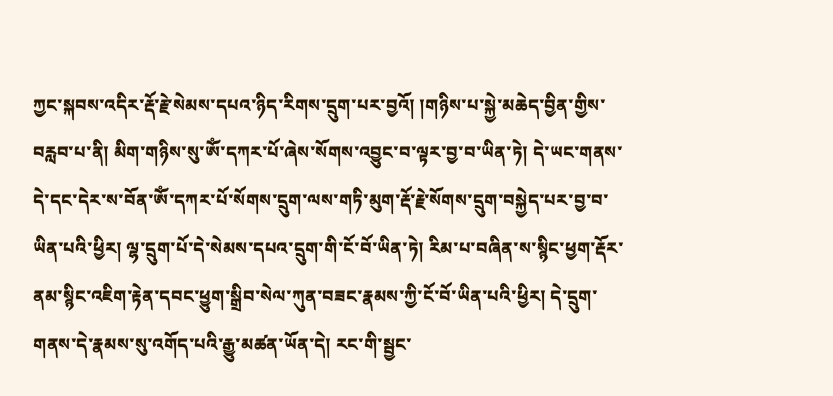ཀྱང་སྐབས་འདིར་རྡོ་རྗེ་སེམས་དཔའ་ཉིད་རིགས་དྲུག་པར་བྱའོ། །གཉིས་པ་སྐྱེ་མཆེད་བྱིན་གྱིས་བརླབ་པ་ནི། མིག་གཉིས་སུ་ༀ་དཀར་པོ་ཞེས་སོགས་འབྱུང་བ་ལྟར་བྱ་བ་ཡིན་ཏེ། དེ་ཡང་གནས་དེ་དང་དེར་ས་བོན་ༀ་དཀར་པོ་སོགས་དྲུག་ལས་གཏི་མུག་རྡོ་རྗེ་སོགས་དྲུག་བསྐྱེད་པར་བྱ་བ་ཡིན་པའི་ཕྱིར། ལྷ་དྲུག་པོ་དེ་སེམས་དཔའ་དྲུག་གི་ངོ་བོ་ཡིན་ཏེ། རིམ་པ་བཞིན་ས་སྙིང་ཕྱག་རྡོར་ནམ་སྙིང་འཇིག་རྟེན་དབང་ཕྱུག་སྒྲིབ་སེལ་ཀུན་བཟང་རྣམས་ཀྱི་ངོ་བོ་ཡིན་པའི་ཕྱིར། དེ་དྲུག་གནས་དེ་རྣམས་སུ་འགོད་པའི་རྒྱུ་མཚན་ཡོན་དེ། རང་གི་སྦྱང་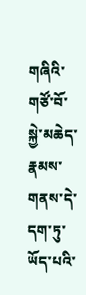གཞིའི་གཙོ་བོ་སྐྱེ་མཆེད་རྣམས་གནས་དེ་དག་ཏུ་ཡོད་པའི་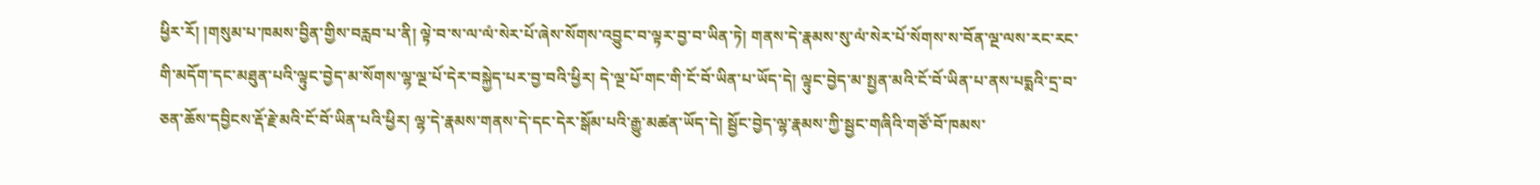ཕྱིར་རོ། །གསུམ་པ་ཁམས་བྱིན་གྱིས་བརླབ་པ་ནི། ལྟེ་བ་ས་ལ་ལཾ་སེར་པོ་ཞེས་སོགས་འབྱུང་བ་ལྟར་བྱ་བ་ཡིན་ཏེ། གནས་དེ་རྣམས་སུ་ལཾ་སེར་པོ་སོགས་ས་བོན་ལྔ་ལས་རང་རང་གི་མདོག་དང་མཐུན་པའི་ལྟུང་བྱེད་མ་སོགས་ལྷ་ལྔ་པོ་དེར་བསྐྱེད་པར་བྱ་བའི་ཕྱིར། དེ་ལྔ་པོ་གང་གི་ངོ་བོ་ཡིན་པ་ཡོད་དེ། ལྟུང་བྱེད་མ་སྤྱན་མའི་ངོ་བོ་ཡིན་པ་ནས་པདྨའི་དྲ་བ་ཅན་ཆོས་དབྱིངས་རྡོ་རྗེ་མའི་ངོ་བོ་ཡིན་པའི་ཕྱིར། ལྷ་དེ་རྣམས་གནས་དེ་དང་དེར་སྒོམ་པའི་རྒྱུ་མཚན་ཡོད་དེ། སྦྱོང་བྱེད་ལྷ་རྣམས་ཀྱི་སྦྱང་གཞིའི་གཙོ་བོ་ཁམས་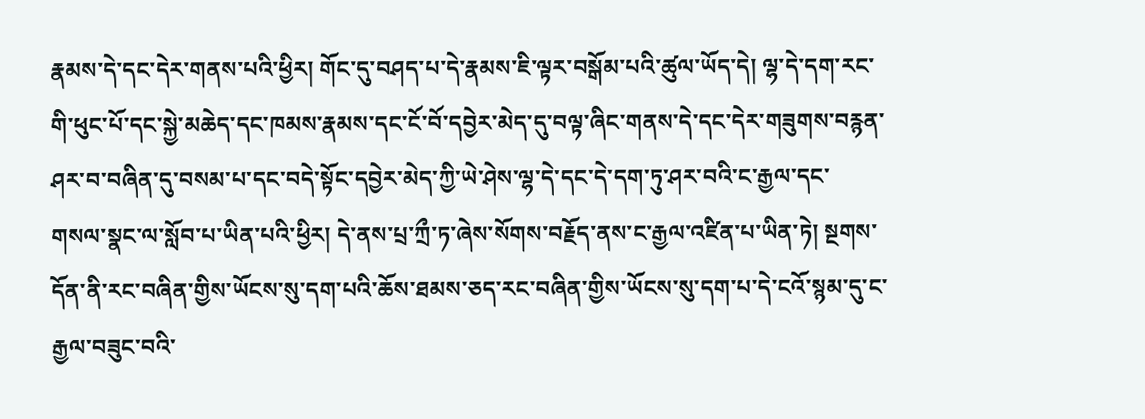རྣམས་དེ་དང་དེར་གནས་པའི་ཕྱིར། གོང་དུ་བཤད་པ་དེ་རྣམས་ཇི་ལྟར་བསྒོམ་པའི་ཚུལ་ཡོད་དེ། ལྷ་དེ་དག་རང་གི་ཕུང་པོ་དང་སྐྱེ་མཆེད་དང་ཁམས་རྣམས་དང་ངོ་བོ་དབྱེར་མེད་དུ་བལྟ་ཞིང་གནས་དེ་དང་དེར་གཟུགས་བརྙན་ཤར་བ་བཞིན་དུ་བསམ་པ་དང་བདེ་སྟོང་དབྱེར་མེད་ཀྱི་ཡེ་ཤེས་ལྷ་དེ་དང་དེ་དག་ཏུ་ཤར་བའི་ང་རྒྱལ་དང་གསལ་སྣང་ལ་སློབ་པ་ཡིན་པའི་ཕྱིར། དེ་ནས་པྲ་ཀྲྀ་ཏ་ཞེས་སོགས་བརྗོད་ནས་ང་རྒྱལ་འཛིན་པ་ཡིན་ཏེ། སྔགས་དོན་ནི་རང་བཞིན་གྱིས་ཡོངས་སུ་དག་པའི་ཆོས་ཐམས་ཅད་རང་བཞིན་གྱིས་ཡོངས་སུ་དག་པ་དེ་ངའོ་སྙམ་དུ་ང་རྒྱལ་བཟུང་བའི་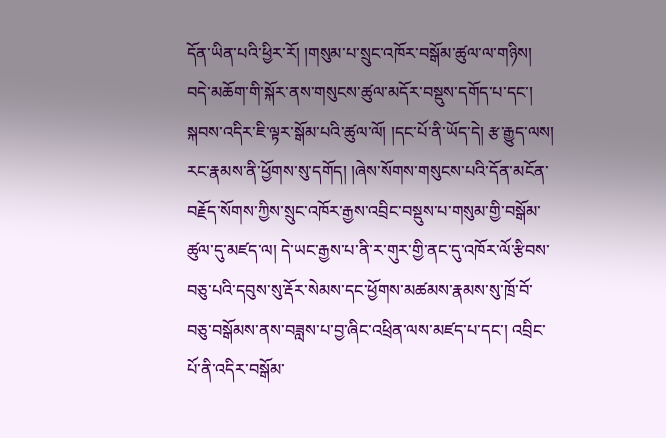དོན་ཡིན་པའི་ཕྱིར་རོ། །གསུམ་པ་སྲུང་འཁོར་བསྒོམ་ཚུལ་ལ་གཉིས། བདེ་མཆོག་གི་སྐོར་ནས་གསུངས་ཚུལ་མདོར་བསྡུས་དགོད་པ་དང་། སྐབས་འདིར་ཇི་ལྟར་སྒོམ་པའི་ཚུལ་ལོ། །དང་པོ་ནི་ཡོད་དེ། རྩ་རྒྱུད་ལས། རང་རྣམས་ནི་ཕྱོགས་སུ་དགོད། །ཞེས་སོགས་གསུངས་པའི་དོན་མངོན་བརྗོད་སོགས་ཀྱིས་སྲུང་འཁོར་རྒྱས་འབྲིང་བསྡུས་པ་གསུམ་གྱི་བསྒོམ་ཚུལ་དུ་མཛད་ལ། དེ་ཡང་རྒྱས་པ་ནི་ར་གུར་གྱི་ནང་དུ་འཁོར་ལོ་རྩིབས་བཅུ་པའི་དབུས་སུ་རྡོར་སེམས་དང་ཕྱོགས་མཚམས་རྣམས་སུ་ཁྲོ་བོ་བཅུ་བསྒོམས་ནས་བཟླས་པ་བྱ་ཞིང་འཕྲིན་ལས་མཛད་པ་དང་། འབྲིང་པོ་ནི་འདིར་བསྒོམ་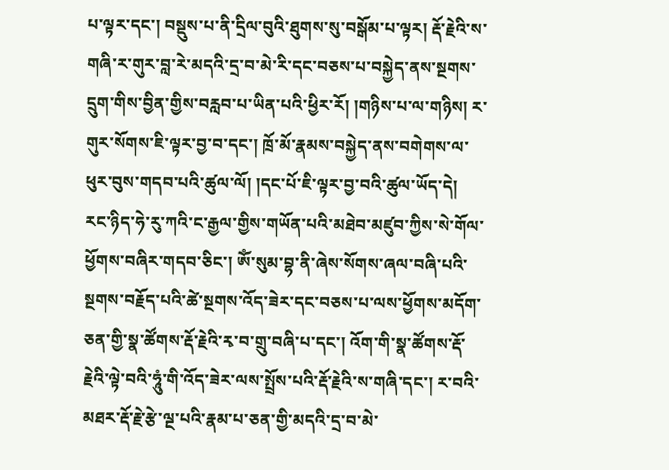པ་ལྟར་དང་། བསྡུས་པ་ནི་དྲིལ་བུའི་ཐུགས་སུ་བསྒོམ་པ་ལྟར། རྡོ་རྗེའི་ས་གཞི་ར་གུར་བླ་རེ་མདའི་དྲ་བ་མེ་རི་དང་བཅས་པ་བསྐྱེད་ནས་སྔགས་དྲུག་གིས་བྱིན་གྱིས་བརླབ་པ་ཡིན་པའི་ཕྱིར་རོ། །གཉིས་པ་ལ་གཉིས། ར་གུར་སོགས་ཇི་ལྟར་བྱ་བ་དང་། ཁྲོ་མོ་རྣམས་བསྐྱེད་ནས་བགེགས་ལ་ཕུར་བུས་གདབ་པའི་ཚུལ་ལོ། །དང་པོ་ཇི་ལྟར་བྱ་བའི་ཚུལ་ཡོད་དེ། རང་ཉིད་ཧེ་རུ་ཀའི་ང་རྒྱལ་གྱིས་གཡོན་པའི་མཐེབ་མཛུབ་ཀྱིས་སེ་གོལ་ཕྱོགས་བཞིར་གདབ་ཅིང་། ༀ་སུམ་བྷ་ནི་ཞེས་སོགས་ཞལ་བཞི་པའི་སྔགས་བརྗོད་པའི་ཚེ་སྔགས་འོད་ཟེར་དང་བཅས་པ་ལས་ཕྱོགས་མདོག་ཅན་གྱི་སྣ་ཚོགས་རྡོ་རྗེའི་རྭ་བ་གྲུ་བཞི་པ་དང་། འོག་གི་སྣ་ཚོགས་རྡོ་རྗེའི་ལྟེ་བའི་ཧཱུཾ་གི་འོད་ཟེར་ལས་སྤྲོས་པའི་རྡོ་རྗེའི་ས་གཞི་དང་། ར་བའི་མཐར་རྡོ་རྗེ་རྩེ་ལྔ་པའི་རྣམ་པ་ཅན་གྱི་མདའི་དྲ་བ་མེ་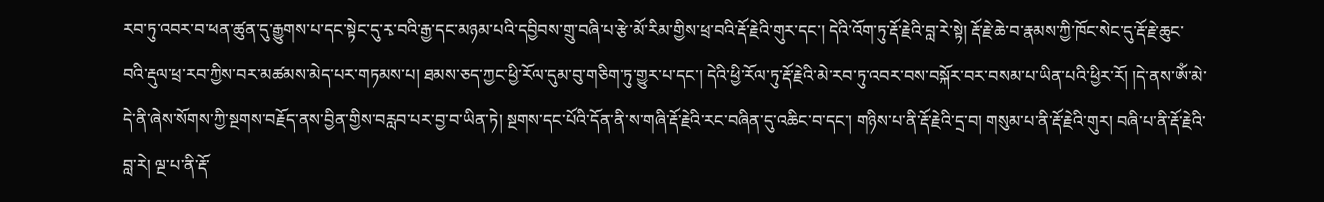རབ་ཏུ་འབར་བ་ཕན་ཚུན་དུ་རྒྱུགས་པ་དང་སྟེང་དུ་རྭ་བའི་རྒྱ་དང་མཉམ་པའི་དབྱིབས་གྲུ་བཞི་པ་རྩེ་མོ་རིམ་གྱིས་ཕྲ་བའི་རྡོ་རྗེའི་གུར་དང་། དེའི་འོག་ཏུ་རྡོ་རྗེའི་བླ་རེ་སྟེ། རྡོ་རྗེ་ཆེ་བ་རྣམས་ཀྱི་ཁོང་སེང་དུ་རྡོ་རྗེ་ཆུང་བའི་རྡུལ་ཕྲ་རབ་ཀྱིས་བར་མཚམས་མེད་པར་གཏམས་པ། ཐམས་ཅད་ཀྱང་ཕྱི་རོལ་དུམ་བུ་གཅིག་ཏུ་གྱུར་པ་དང་། དེའི་ཕྱི་རོལ་ཏུ་རྡོ་རྗེའི་མེ་རབ་ཏུ་འབར་བས་བསྐོར་བར་བསམ་པ་ཡིན་པའི་ཕྱིར་རོ། །དེ་ནས་ༀ་མེ་དེ་ནི་ཞེས་སོགས་ཀྱི་སྔགས་བརྗོད་ནས་བྱིན་གྱིས་བརླབ་པར་བྱ་བ་ཡིན་ཏེ། སྔགས་དང་པོའི་དོན་ནི་ས་གཞི་རྡོ་རྗེའི་རང་བཞིན་དུ་འཆིང་བ་དང་། གཉིས་པ་ནི་རྡོ་རྗེའི་དྲ་བ། གསུམ་པ་ནི་རྡོ་རྗེའི་གུར། བཞི་པ་ནི་རྡོ་རྗེའི་བླ་རེ། ལྔ་པ་ནི་རྡོ་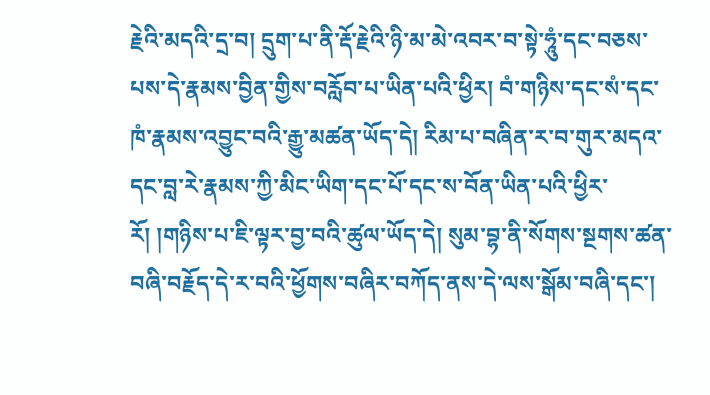རྗེའི་མདའི་དྲ་བ། དྲུག་པ་ནི་རྡོ་རྗེའི་ཉི་མ་མེ་འབར་བ་སྟེ་ཧཱུཾ་དང་བཅས་པས་དེ་རྣམས་བྱིན་གྱིས་བརློབ་པ་ཡིན་པའི་ཕྱིར། བཾ་གཉིས་དང་སཾ་དང་ཁཾ་རྣམས་འབྱུང་བའི་རྒྱུ་མཚན་ཡོད་དེ། རིམ་པ་བཞིན་ར་བ་གུར་མདའ་དང་བླ་རེ་རྣམས་ཀྱི་མིང་ཡིག་དང་པོ་དང་ས་བོན་ཡིན་པའི་ཕྱིར་རོ། །གཉིས་པ་ཇི་ལྟར་བྱ་བའི་ཚུལ་ཡོད་དེ། སུམ་བྷ་ནི་སོགས་སྔགས་ཚན་བཞི་བརྗོད་དེ་ར་བའི་ཕྱོགས་བཞིར་བཀོད་ནས་དེ་ལས་སྒོམ་བཞི་དང་།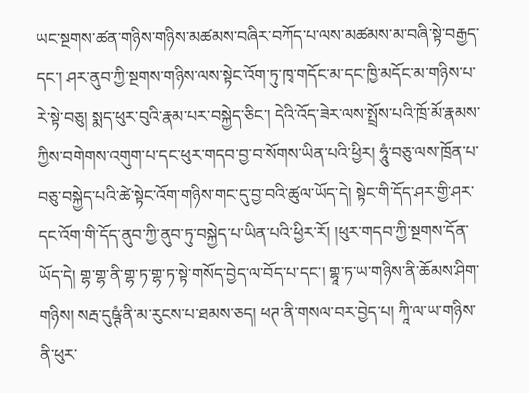ཡང་སྔགས་ཚན་གཉིས་གཉིས་མཚམས་བཞིར་བཀོད་པ་ལས་མཚམས་མ་བཞི་སྟེ་བརྒྱད་དང་། ཤར་ནུབ་ཀྱི་སྔགས་གཉིས་ལས་སྟེང་འོག་ཏུ་ཁྭ་གདོང་མ་དང་ཁྱི་མདོང་མ་གཉིས་པ་རེ་སྟེ་བཅུ། སྨད་ཕུར་བུའི་རྣམ་པར་བསྐྱེད་ཅིང་། དེའི་འོད་ཟེར་ལས་སྤྲོས་པའི་ཁྲོ་མོ་རྣམས་ཀྱིས་བགེགས་འགུག་པ་དང་ཕུར་གདབ་བྱ་བ་སོགས་ཡིན་པའི་ཕྱིར། ཧཱུཾ་བཅུ་ལས་ཁྲོན་པ་བཅུ་བསྐྱེད་པའི་ཚེ་སྟེང་འོག་གཉིས་གང་དུ་བྱ་བའི་ཚུལ་ཡོད་དེ། སྟེང་གི་དོད་ཤར་གྱི་ཤར་དང་འོག་གི་དོད་ནུབ་ཀྱི་ནུབ་ཏུ་བསྐྱེད་པ་ཡིན་པའི་ཕྱིར་རོ། །ཕུར་གདབ་ཀྱི་སྔགས་དོན་ཡོད་དེ། གྷ་གྷ་ནི་གྷ་ཏ་གྷ་ཏ་སྟེ་གསོད་བྱེད་ལ་བོད་པ་དང་། གྷཱ་ཏ་ཡ་གཉིས་ནི་ཆོམས་ཤིག་གཉིས། སརྦ་དུཥྚཾ་ནི་མ་རུངས་པ་ཐམས་ཅད། ཕཊ་ནི་གསལ་བར་བྱེད་པ། ཀཱི་ལ་ཡ་གཉིས་ནི་ཕུར་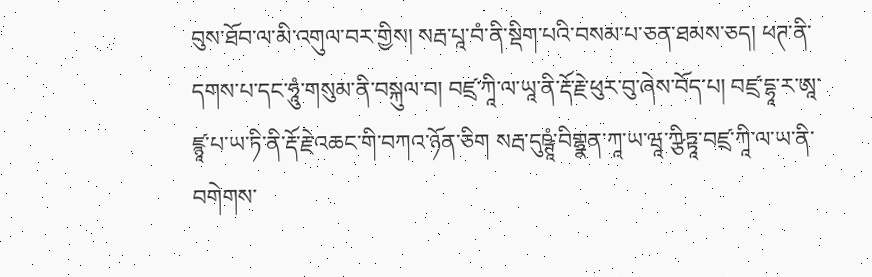བུས་ཐོབ་ལ་མི་འགུལ་བར་གྱིས། སརྦ་པཱ་བཾ་ནི་སྡིག་པའི་བསམ་པ་ཅན་ཐམས་ཅད། ཕཊ་ནི་དགས་པ་དང་ཧཱུཾ་གསུམ་ནི་བསྐུལ་བ། བཛྲ་ཀཱི་ལ་ཡཱ་ནི་རྡོ་རྗེ་ཕུར་བུ་ཞེས་བོད་པ། བཛྲ་དྷཱ་ར་ཨཱ་ཛྙཱ་པ་ཡ་ཏི་ནི་རྡོ་རྗེ་འཆང་གི་བཀའ་ཉོན་ཅིག སརྦ་དུཥྚཱཾ་བིགྷྣན་ཀཱ་ཡ་ཝཱ་ཀྩིཏྟཱ་བཛྲ་ཀཱི་ལ་ཡ་ནི་བགེགས་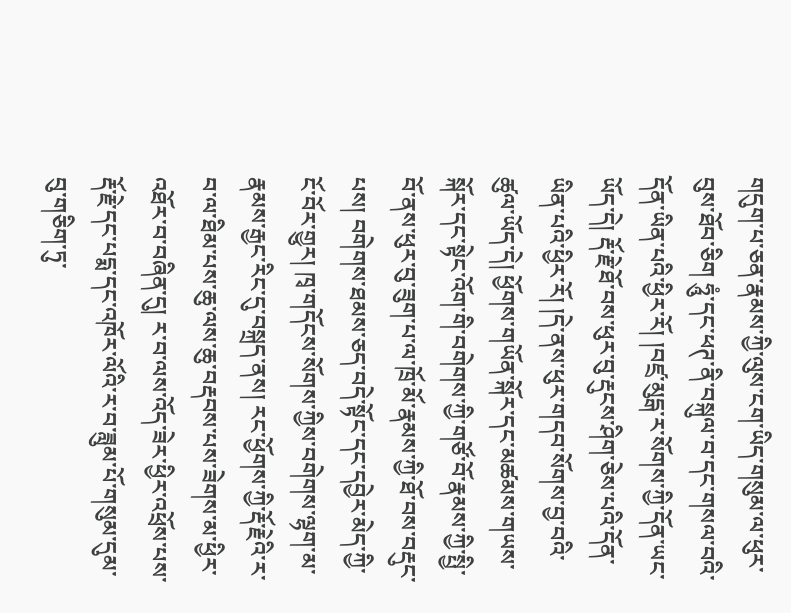གདུག་པ་ཅན་རྣམས་ཀྱི་ལུས་ངག་ཡིད་གསུམ་ལ་ཕུར་བུས་ཐོབ་ཅིག ཧཱུཾ་དང་ཕཊ་ནི་བསྐུལ་བ་དང་གསལ་བའི་དོན་ཡིན་པའི་ཕྱིར་རོ། །བཛྲ་མུདྒ་ར་སོགས་ཀྱི་དོན་ཡང་ཡོད་དེ། རྡོ་རྗེ་ཐོ་བས་ཕུར་བུ་རྡུངས་ཤིག་ཅེས་པའི་དོན་ཡིན་པའི་ཕྱིར་རོ། །དེ་ནས་ཕུར་གདབ་སོགས་བྱ་བའི་ཚུལ་ཡོད་དེ། ཕྱོགས་གཡོན་སྐོར་དང་མཚམས་གཡས་སྐོར་དང་སྟེང་འོག་གི་བགེགས་ཀྱི་གཙོ་བོ་རྣམས་ཀྱི་སྤྱི་བོ་ནས་ཕུར་བུ་ཟུག་པ་ལ་ཁྲོ་མོ་རྣམས་ཀྱི་ཐོ་བས་བརྡུང་པས། བགེགས་ཐམས་ཅད་བདེ་སྟོང་དང་དབྱེར་མེད་ཀྱི་ངོ་བོར་གྱུར། ཁྭ་གདོངས་སོགས་ཀྱིས་བགེགས་ལྷག་མ་རྣམས་རྒྱང་རིང་དུ་བསྐྲད་ནས། རང་ཕྱོགས་ཀྱི་རྡོ་རྗེའི་ར་བ་ལ་ཐིམ་པས་ཆུ་ལས་ཆུ་བརྡབས་པས་ཟེགས་མ་ཕྱིར་འཐོར་བ་བཞིན་དུ། ར་བ་ལས་འོད་ཟེར་ཕྱིར་འཕྲོས་པས་རྡོ་རྗེ་དང་པདྨ་དང་འཁོར་ལོའི་ར་བ་ཟླུམ་པོ་གསུམ་དུམ་བུ་གཅིག་ཏུ་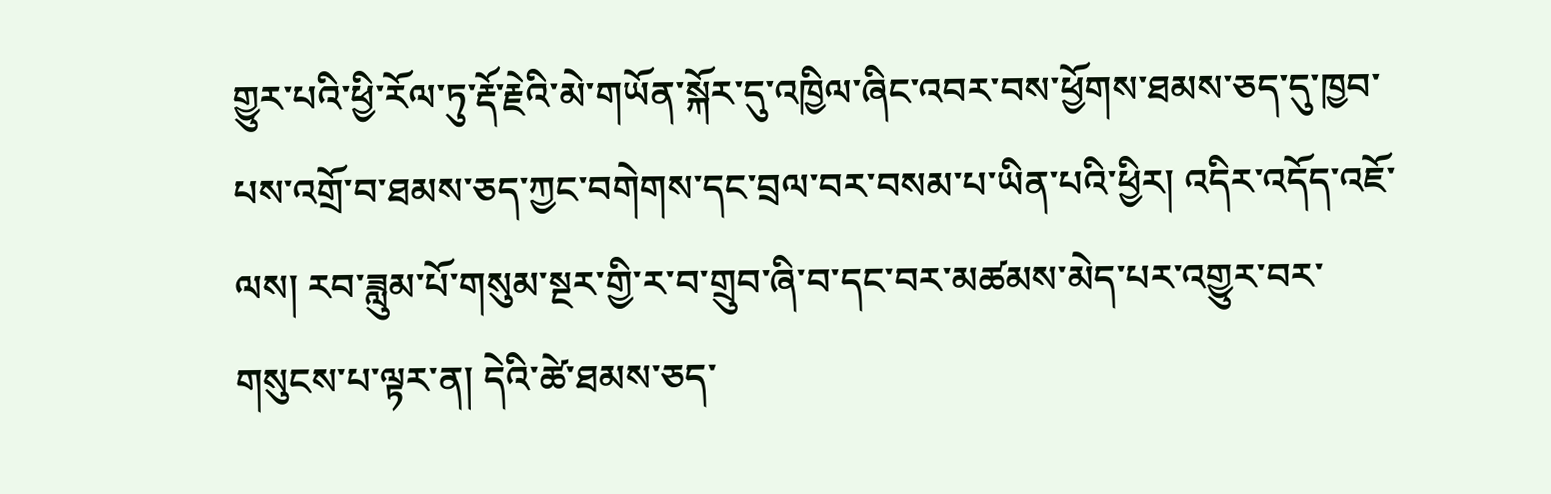གྱུར་པའི་ཕྱི་རོལ་ཏུ་རྡོ་རྗེའི་མེ་གཡོན་སྐོར་དུ་འཁྱིལ་ཞིང་འབར་བས་ཕྱོགས་ཐམས་ཅད་དུ་ཁྱབ་པས་འགྲོ་བ་ཐམས་ཅད་ཀྱང་བགེགས་དང་བྲལ་བར་བསམ་པ་ཡིན་པའི་ཕྱིར། འདིར་འདོད་འཇོ་ལས། རབ་ཟླུམ་པོ་གསུམ་སྔར་གྱི་ར་བ་གྲུབ་ཞི་བ་དང་བར་མཚམས་མེད་པར་འགྱུར་བར་གསུངས་པ་ལྟར་ན། དེའི་ཚེ་ཐམས་ཅད་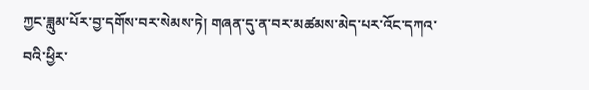ཀྱང་ཟླུམ་པོར་བྱ་དགོས་བར་སེམས་ཏེ། གཞན་དུ་ན་བར་མཚམས་མེད་པར་འོང་དཀའ་བའི་ཕྱིར་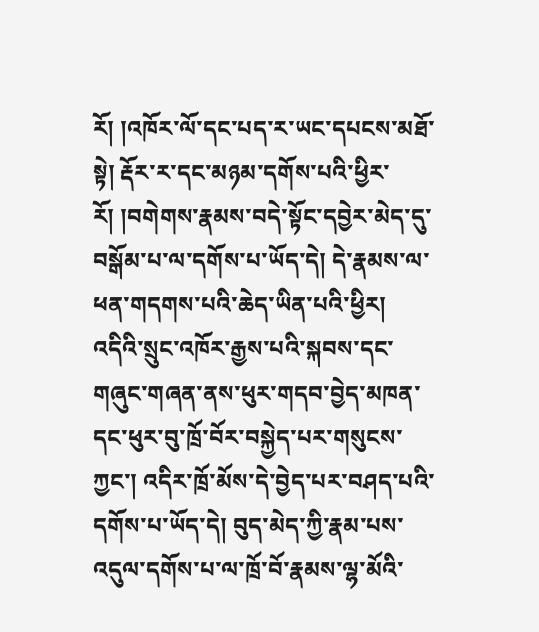རོ། །འཁོར་ལོ་དང་པད་ར་ཡང་དཔངས་མཐོ་སྟེ། རྡོར་ར་དང་མཉམ་དགོས་པའི་ཕྱིར་རོ། །བགེགས་རྣམས་བདེ་སྟོང་དབྱེར་མེད་དུ་བསྒོམ་པ་ལ་དགོས་པ་ཡོད་དེ། དེ་རྣམས་ལ་ཕན་གདགས་པའི་ཆེད་ཡིན་པའི་ཕྱིར། འདིའི་སྲུང་འཁོར་རྒྱས་པའི་སྐབས་དང་གཞུང་གཞན་ནས་ཕུར་གདབ་བྱེད་མཁན་དང་ཕུར་བུ་ཁྲོ་བོར་བསྐྱེད་པར་གསུངས་ཀྱང་། འདིར་ཁྲོ་མོས་དེ་བྱེད་པར་བཤད་པའི་དགོས་པ་ཡོད་དེ། བུད་མེད་ཀྱི་རྣམ་པས་འདུལ་དགོས་པ་ལ་ཁྲོ་བོ་རྣམས་ལྷ་མོའི་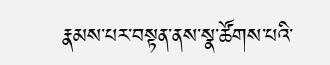རྣམས་པར་བསྟན་ནས་སྣ་ཚོགས་པའི་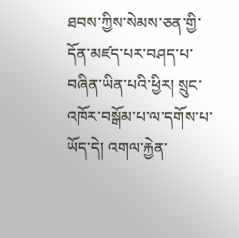ཐབས་ཀྱིས་སེམས་ཅན་གྱི་དོན་མཛད་པར་བཤད་པ་བཞིན་ཡིན་པའི་ཕྱིར། སྲུང་འཁོར་བསྒོམ་པ་ལ་དགོས་པ་ཡོད་དེ། འགལ་རྐྱེན་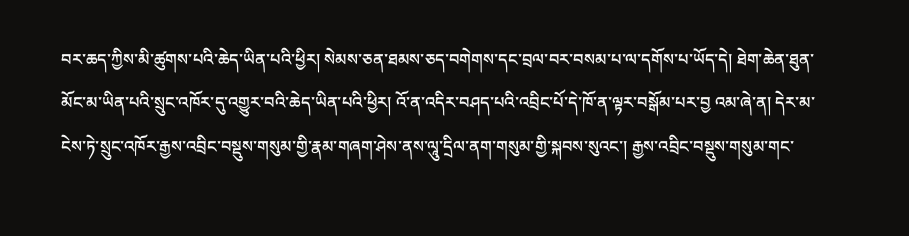བར་ཆད་ཀྱིས་མི་ཚུགས་པའི་ཆེད་ཡིན་པའི་ཕྱིར། སེམས་ཅན་ཐམས་ཅད་བགེགས་དང་བྲལ་བར་བསམ་པ་ལ་དགོས་པ་ཡོད་དེ། ཐེག་ཆེན་ཐུན་མོང་མ་ཡིན་པའི་སྲུང་འཁོར་དུ་འགྱུར་བའི་ཆེད་ཡིན་པའི་ཕྱིར། འོ་ན་འདིར་བཤད་པའི་འབྲིང་པོ་དེ་ཁོ་ན་ལྟར་བསྒོམ་པར་བྱ འམ་ཞེ་ན། དེར་མ་ངེས་ཏེ་སྲུང་འཁོར་རྒྱས་འབྲིང་བསྡུས་གསུམ་གྱི་རྣམ་གཞག་ཤེས་ནས་ལཱུ་དྲིལ་ནག་གསུམ་གྱི་སྐབས་སུའང་། རྒྱས་འབྲིང་བསྡུས་གསུམ་གང་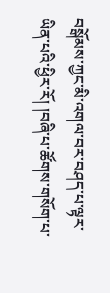བསྒོམས་ཀྱང་མི་འགལ་བར་བཤད་པ་ལྟར་ཡིན་པའི་ཕྱིར་རོ། །བཞི་པ་ཚོགས་གསོག་པ་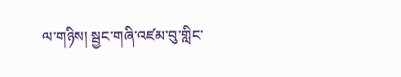ལ་གཉིས། སྦྱང་གཞི་འཛམ་བུ་གླིང་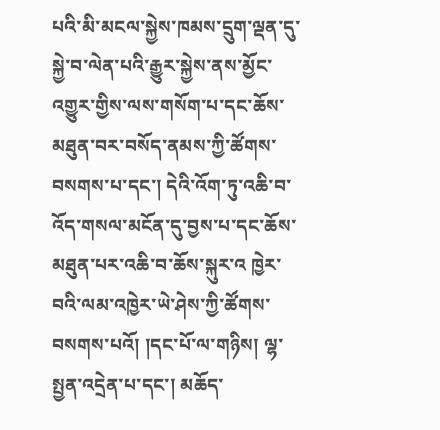པའི་མི་མངལ་སྐྱེས་ཁམས་དྲུག་ལྡན་དུ་སྐྱེ་བ་ལེན་པའི་རྒྱུར་སྐྱེས་ནས་མྱོང་འགྱུར་གྱིས་ལས་གསོག་པ་དང་ཆོས་མཐུན་བར་བསོད་ནམས་ཀྱི་ཚོགས་བསགས་པ་དང་། དེའི་འོག་ཏུ་འཆི་བ་འོད་གསལ་མངོན་དུ་བྱས་པ་དང་ཆོས་མཐུན་པར་འཆི་བ་ཆོས་སྐུར་འ ཁྱེར་བའི་ལམ་འཁྱེར་ཡེ་ཤེས་ཀྱི་ཚོགས་བསགས་པའོ། །དང་པོ་ལ་གཉིས། ལྷ་སྤྱན་འདྲེན་པ་དང་། མཆོད་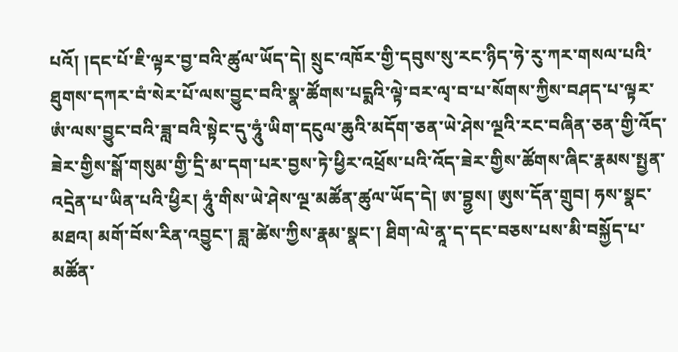པའོ། །དང་པོ་ཇི་ལྟར་བྱ་བའི་ཚུལ་ཡོད་དེ། སྲུང་འཁོར་གྱི་དབུས་སུ་རང་ཉིད་ཧེ་རུ་ཀར་གསལ་པའི་ཐུགས་དཀར་བཾ་སེར་པོ་ལས་བྱུང་བའི་སྣ་ཚོགས་པདྨའི་ལྟེ་བར་ལྭ་བ་པ་སོགས་ཀྱིས་བཤད་པ་ལྟར་ཨཾ་ལས་བྱུང་བའི་ཟླ་བའི་སྟེང་དུ་ཧཱུཾ་ཡིག་དངུལ་ཆུའི་མདོག་ཅན་ཡེ་ཤེས་ལྔའི་རང་བཞིན་ཅན་གྱི་འོད་ཟེར་གྱིས་སྒོ་གསུམ་གྱི་དྲི་མ་དག་པར་བྱས་ཏེ་ཕྱིར་འཕྲོས་པའི་འོད་ཟེར་གྱིས་ཚོགས་ཞིང་རྣམས་སྤྱན་འདྲེན་པ་ཡིན་པའི་ཕྱིར། ཧཱུཾ་གིས་ཡེ་ཤེས་ལྔ་མཚོན་ཚུལ་ཡོད་དེ། ཨ་བྷྱས། ཨུས་དོན་གྲུབ། ཧས་སྣང་མཐའ། མགོ་བོས་རིན་འབྱུང་། ཟླ་ཚེས་ཀྱིས་རྣམ་སྣང་། ཐིག་ལེ་ནཱ་ད་དང་བཅས་པས་མི་བསྐྱོད་པ་མཚོན་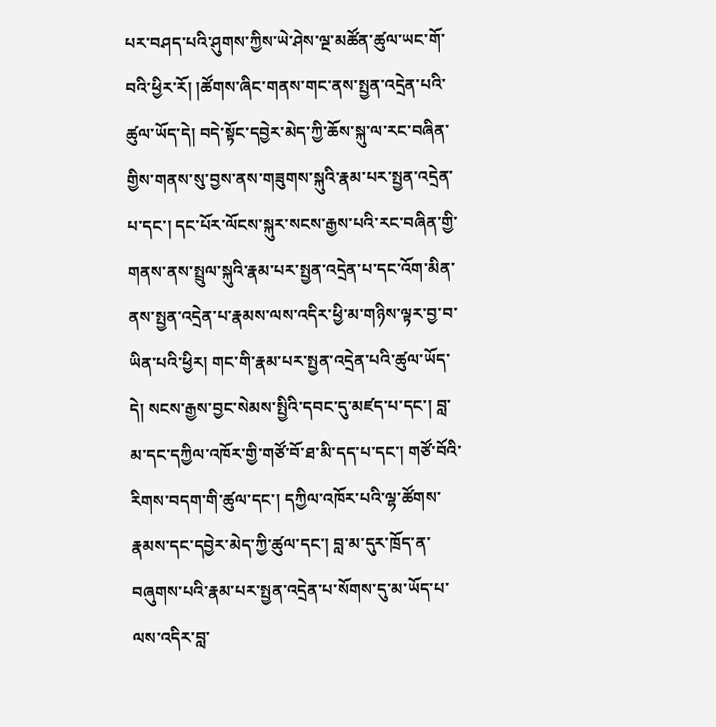པར་བཤད་པའི་ཤུགས་ཀྱིས་ཡེ་ཤེས་ལྔ་མཚོན་ཚུལ་ཡང་གོ་བའི་ཕྱིར་རོ། །ཚོགས་ཞིང་གནས་གང་ནས་སྤྱན་འདྲེན་པའི་ཚུལ་ཡོད་དེ། བདེ་སྟོང་དབྱེར་མེད་ཀྱི་ཆོས་སྐུ་ལ་རང་བཞིན་གྱིས་གནས་སུ་བྱས་ནས་གཟུགས་སྐུའི་རྣམ་པར་སྤྱན་འདྲེན་པ་དང་། དང་པོར་ལོངས་སྐུར་སངས་རྒྱས་པའི་རང་བཞིན་གྱི་གནས་ནས་སྤྲུལ་སྐུའི་རྣམ་པར་སྤྱན་འདྲེན་པ་དང་འོག་མིན་ནས་སྤྱན་འདྲེན་པ་རྣམས་ལས་འདིར་ཕྱི་མ་གཉིས་ལྟར་བྱ་བ་ཡིན་པའི་ཕྱིར། གང་གི་རྣམ་པར་སྤྱན་འདྲེན་པའི་ཚུལ་ཡོད་དེ། སངས་རྒྱས་བྱང་སེམས་སྤྱིའི་དབང་དུ་མཛད་པ་དང་། བླ་མ་དང་དཀྱིལ་འཁོར་གྱི་གཙོ་བོ་ཐ་མི་དད་པ་དང་། གཙོ་བོའི་རིགས་བདག་གི་ཚུལ་དང་། དཀྱིལ་འཁོར་པའི་ལྷ་ཚོགས་རྣམས་དང་དབྱེར་མེད་ཀྱི་ཚུལ་དང་། བླ་མ་དུར་ཁྲོད་ན་བཞུགས་པའི་རྣམ་པར་སྤྱན་འདྲེན་པ་སོགས་དུ་མ་ཡོད་པ་ལས་འདིར་བླ་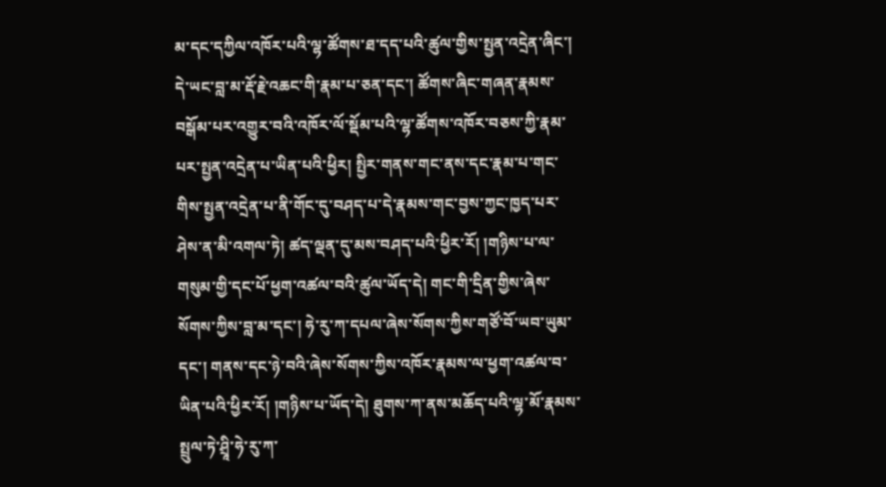མ་དང་དཀྱིལ་འཁོར་པའི་ལྷ་ཚོགས་ཐ་དད་པའི་ཚུལ་གྱིས་སྤྱན་འདྲེན་ཞིང་། དེ་ཡང་བླ་མ་རྡོ་རྗེ་འཆང་གི་རྣམ་པ་ཅན་དང་། ཚོགས་ཞིང་གཞན་རྣམས་བསྒོམ་པར་འགྱུར་བའི་འཁོར་ལོ་སྡོམ་པའི་ལྷ་ཚོགས་འཁོར་བཅས་ཀྱི་རྣམ་པར་སྤྱན་འདྲེན་པ་ཡིན་པའི་ཕྱིར། སྤྱིར་གནས་གང་ནས་དང་རྣམ་པ་གང་གིས་སྤྱན་འདྲེན་པ་ནི་གོང་དུ་བཤད་པ་དེ་རྣམས་གང་བྱས་ཀྱང་ཁྱད་པར་ཤེས་ན་མི་འགལ་ཏེ། ཚད་ལྡན་དུ་མས་བཤད་པའི་ཕྱིར་རོ། །གཉིས་པ་ལ་གསུམ་གྱི་དང་པོ་ཕྱག་འཚལ་བའི་ཚུལ་ཡོད་དེ། གང་གི་དྲིན་གྱིས་ཞེས་སོགས་ཀྱིས་བླ་མ་དང་། ཧེ་རུ་ཀ་དཔལ་ཞེས་སོགས་ཀྱིས་གཙོ་བོ་ཡབ་ཡུམ་དང་། གནས་དང་ཉེ་བའི་ཞེས་སོགས་ཀྱིས་འཁོར་རྣམས་ལ་ཕྱག་འཚལ་བ་ཡིན་པའི་ཕྱིར་རོ། །གཉིས་པ་ཡོད་དེ། ཐུགས་ཀ་ནས་མཆོད་པའི་ལྷ་མོ་རྣམས་སྤྲུལ་ཏེ་ཤྲཱི་ཧེ་རུ་ཀ་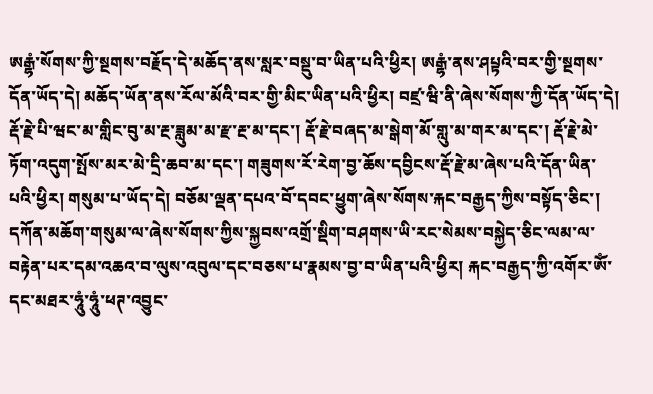ཨརྒྷཾ་སོགས་ཀྱི་སྔགས་བརྗོད་དེ་མཆོད་ནས་སླར་བསྡུ་བ་ཡིན་པའི་ཕྱིར། ཨརྒྷཾ་ནས་ཤཔྟའི་བར་གྱི་སྔགས་དོན་ཡོད་དེ། མཆོད་ཡོན་ནས་རོལ་མོའི་བར་གྱི་མིང་ཡིན་པའི་ཕྱིར། བཛྲ་ཝི་ནི་ཞེས་སོགས་ཀྱི་དོན་ཡོད་དེ། རྡོ་རྗེ་པི་ཝང་མ་གླིང་བུ་མ་རྔ་ཟླུམ་མ་རྫ་རྔ་མ་དང་། རྡོ་རྗེ་བཞད་མ་སྒེག་མོ་གླུ་མ་གར་མ་དང་། རྡོ་རྗེ་མེ་ཏོག་འདུག་སྤོས་མར་མེ་དྲི་ཆབ་མ་དང་། གཟུགས་རོ་རེག་བྱ་ཆོས་དབྱིངས་རྡོ་རྗེ་མ་ཞེས་པའི་དོན་ཡིན་པའི་ཕྱིར། གསུམ་པ་ཡོད་དེ། བཅོམ་ལྡན་དཔའ་བོ་དབང་ཕྱུག་ཞེས་སོགས་རྐང་བརྒྱད་ཀྱིས་བསྟོད་ཅིང་། དཀོན་མཆོག་གསུམ་ལ་ཞེས་སོགས་ཀྱིས་སྐྱབས་འགྲོ་སྡིག་བཤགས་ཡི་རང་སེམས་བསྐྱེད་ཅིང་ལམ་ལ་བརྟེན་པར་དམ་འཆའ་བ་ལུས་འབུལ་དང་བཅས་པ་རྣམས་བྱ་བ་ཡིན་པའི་ཕྱིར། རྐང་བརྒྱད་ཀྱི་འགོར་ༀ་དང་མཐར་ཧཱུཾ་ཧཱུཾ་ཕཊ་འབྱུང་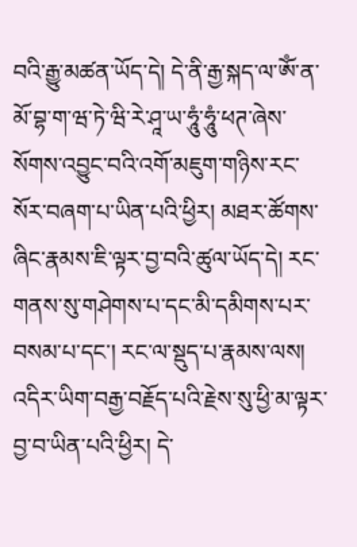བའི་རྒྱུ་མཚན་ཡོད་དེ། དེ་ནི་རྒྱ་སྐད་ལ་ༀ་ན་མོ་བྷ་ག་ཝ་ཏེ་ཝི་རེ་ཤཱ་ཡ་ཧཱུཾ་ཧཱུཾ་ཕཊ་ཞེས་སོགས་འབྱུང་བའི་འགོ་མཇུག་གཉིས་རང་སོར་བཞག་པ་ཡིན་པའི་ཕྱིར། མཐར་ཚོགས་ཞིང་རྣམས་ཇི་ལྟར་བྱ་བའི་ཚུལ་ཡོད་དེ། རང་གནས་སུ་གཤེགས་པ་དང་མི་དམིགས་པར་བསམ་པ་དང་། རང་ལ་སྡུད་པ་རྣམས་ལས། འདིར་ཡིག་བརྒྱ་བརྗོད་པའི་རྗེས་སུ་ཕྱི་མ་ལྟར་བྱ་བ་ཡིན་པའི་ཕྱིར། དེ་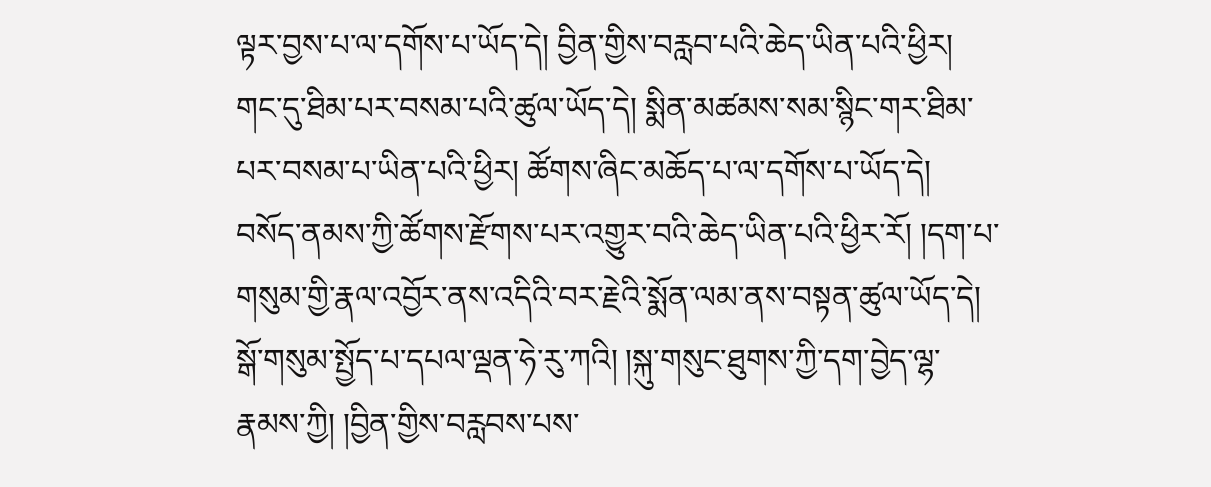ལྟར་བྱས་པ་ལ་དགོས་པ་ཡོད་དེ། བྱིན་གྱིས་བརླབ་པའི་ཆེད་ཡིན་པའི་ཕྱིར། གང་དུ་ཐིམ་པར་བསམ་པའི་ཚུལ་ཡོད་དེ། སྨིན་མཚམས་སམ་སྙིང་གར་ཐིམ་པར་བསམ་པ་ཡིན་པའི་ཕྱིར། ཚོགས་ཞིང་མཆོད་པ་ལ་དགོས་པ་ཡོད་དེ། བསོད་ནམས་ཀྱི་ཚོགས་རྫོགས་པར་འགྱུར་བའི་ཆེད་ཡིན་པའི་ཕྱིར་རོ། །དག་པ་གསུམ་གྱི་རྣལ་འབྱོར་ནས་འདིའི་བར་རྗེའི་སྨོན་ལམ་ནས་བསྟན་ཚུལ་ཡོད་དེ། སྒོ་གསུམ་སྤྱོད་པ་དཔལ་ལྡན་ཧེ་རུ་ཀའི། །སྐུ་གསུང་ཐུགས་ཀྱི་དག་བྱེད་ལྷ་རྣམས་ཀྱི། །བྱིན་གྱིས་བརླབས་པས་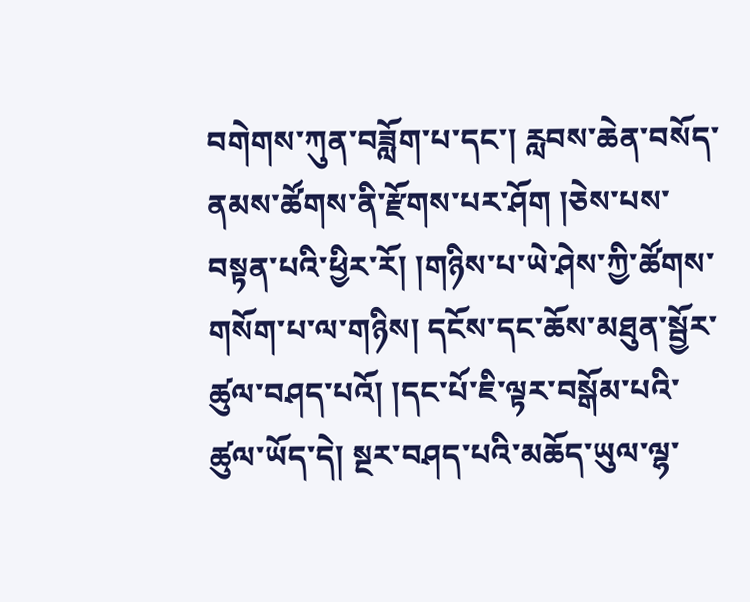བགེགས་ཀུན་བཟློག་པ་དང་། རླབས་ཆེན་བསོད་ནམས་ཚོགས་ནི་རྫོགས་པར་ཤོག །ཅེས་པས་བསྟན་པའི་ཕྱིར་རོ། །གཉིས་པ་ཡེ་ཤེས་ཀྱི་ཚོགས་གསོག་པ་ལ་གཉིས། དངོས་དང་ཆོས་མཐུན་སྦྱོར་ཚུལ་བཤད་པའོ། །དང་པོ་ཇི་ལྟར་བསྒོམ་པའི་ཚུལ་ཡོད་དེ། སྔར་བཤད་པའི་མཆོད་ཡུལ་ལྷ་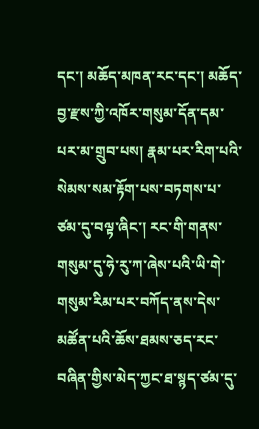དང་། མཆོད་མཁན་རང་དང་། མཆོད་བྱ་རྫས་ཀྱི་འཁོར་གསུམ་དོན་དམ་པར་མ་གྲུབ་པས། རྣམ་པར་རིག་པའི་སེམས་སམ་རྟོག་པས་བཏགས་པ་ཙམ་དུ་བལྟ་ཞིང་། རང་གི་གནས་གསུམ་དུ་ཧེ་རུ་ཀ་ཞེས་པའི་ཡི་གེ་གསུམ་རིམ་པར་བཀོད་ནས་དེས་མཚོན་པའི་ཆོས་ཐམས་ཅད་རང་བཞིན་གྱིས་མེད་ཀྱང་ཐ་སྙད་ཙམ་དུ་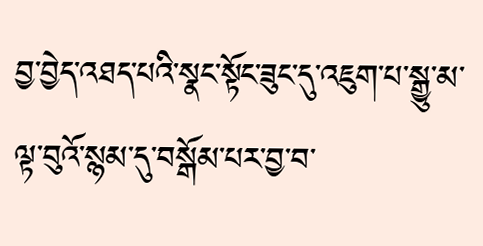བྱ་བྱེད་འཐད་པའི་སྣང་སྟོང་ཟུང་དུ་འཇུག་པ་སྒྱུ་མ་ལྟ་བུའོ་སྙམ་དུ་བསྒོམ་པར་བྱ་བ་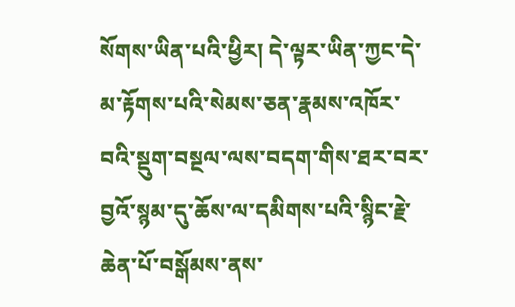སོགས་ཡིན་པའི་ཕྱིར། དེ་ལྟར་ཡིན་ཀྱང་དེ་མ་རྟོགས་པའི་སེམས་ཅན་རྣམས་འཁོར་བའི་སྡུག་བསྔལ་ལས་བདག་གིས་ཐར་བར་བྱའོ་སྙམ་དུ་ཆོས་ལ་དམིགས་པའི་སྙིང་རྗེ་ཆེན་པོ་བསྒོམས་ནས་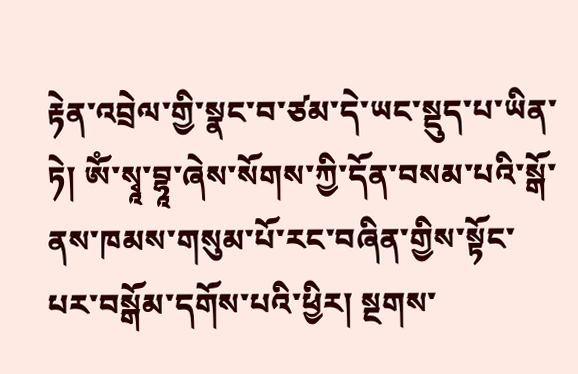རྟེན་འབྲེལ་གྱི་སྣང་བ་ཙམ་དེ་ཡང་སྡུད་པ་ཡིན་ཏེ། ༀ་སྭཱ་བྷཱ་ཞེས་སོགས་ཀྱི་དོན་བསམ་པའི་སྒོ་ནས་ཁམས་གསུམ་པོ་རང་བཞིན་གྱིས་སྟོང་པར་བསྒོམ་དགོས་པའི་ཕྱིར། སྔགས་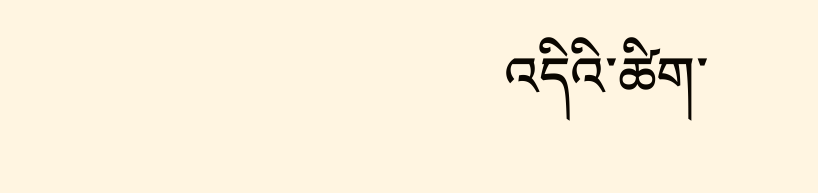འདིའི་ཚིག་